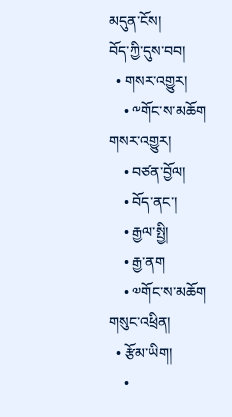མདུན་ངོས།
བོད་ཀྱི་དུས་བབ།
  • གསར་འགྱུར།
    • ༸གོང་ས་མཆོག གསར་འགྱུར།
    • བཙན་བྱོལ།
    • བོད་ནང་།
    • རྒྱལ་སྤྱི།
    • རྒྱ་ནག
    • ༧གོང་ས་མཆོག གསུང་འཕྲིན།
  • རྩོམ་ཡིག།
    •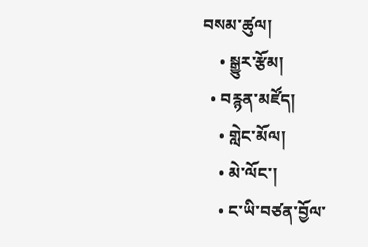བསམ་ཚུལ།
    • སྒྱུར་རྩོམ།
  • བརྙན་མཛོད།
    • གླེང་མོལ།
    • མེ་ལོང་།
    • ང་ཡི་བཙན་བྱོལ་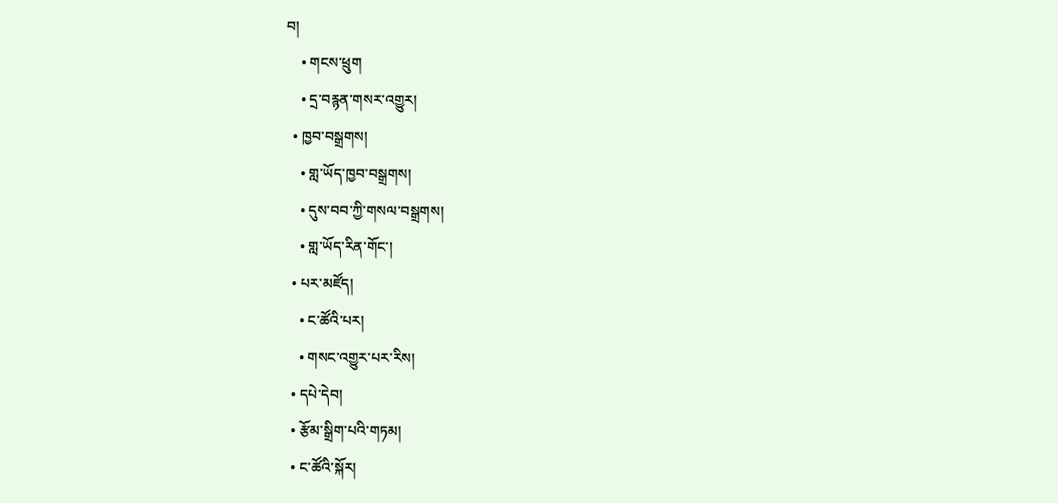བ།
    • གངས་ཕྲུག
    • དྲ་བརྙན་གསར་འགྱུར།
  • ཁྱབ་བསྒྲགས།
    • གླ་ཡོད་ཁྱབ་བསྒྲགས།
    • དུས་བབ་ཀྱི་གསལ་བསྒྲགས།
    • གླ་ཡོད་རིན་གོང་།
  • པར་མཛོད།
    • ང་ཚོའི་པར།
    • གསང་འགྱུར་པར་རིས།
  • དཔེ་དེབ།
  • རྩོམ་སྒྲིག་པའི་གཏམ།
  • ང་ཚོའི་སྐོར།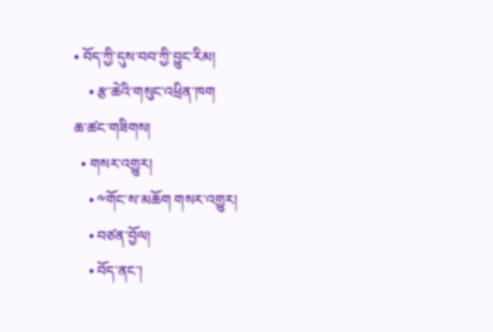• བོད་ཀྱི་དུས་བབ་ཀྱི་བྱུང་རིམ།
    • རྩ་ཆེའི་གསུང་འཕྲིན་ཁག
ཆ་ཚང་གཟིགས།
  • གསར་འགྱུར།
    • ༸གོང་ས་མཆོག གསར་འགྱུར།
    • བཙན་བྱོལ།
    • བོད་ནང་།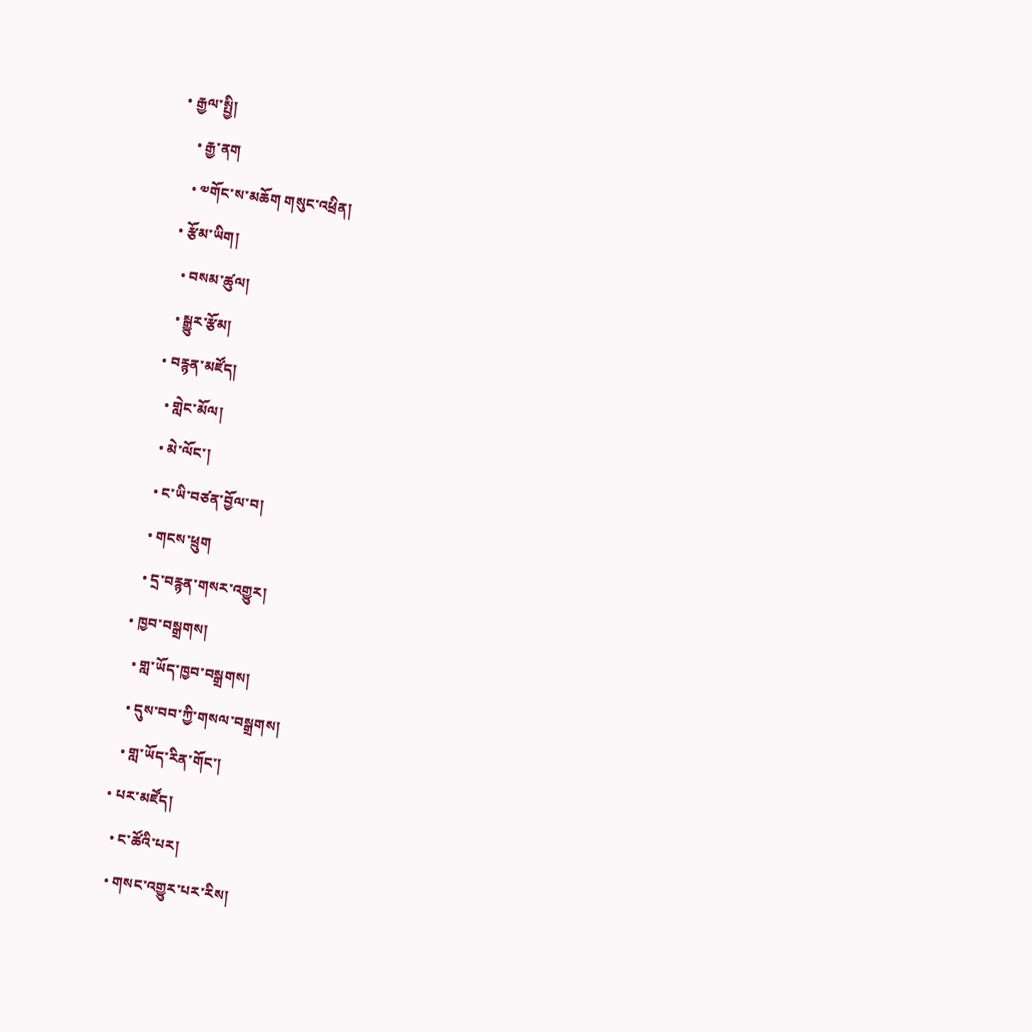• རྒྱལ་སྤྱི།
    • རྒྱ་ནག
    • ༧གོང་ས་མཆོག གསུང་འཕྲིན།
  • རྩོམ་ཡིག།
    • བསམ་ཚུལ།
    • སྒྱུར་རྩོམ།
  • བརྙན་མཛོད།
    • གླེང་མོལ།
    • མེ་ལོང་།
    • ང་ཡི་བཙན་བྱོལ་བ།
    • གངས་ཕྲུག
    • དྲ་བརྙན་གསར་འགྱུར།
  • ཁྱབ་བསྒྲགས།
    • གླ་ཡོད་ཁྱབ་བསྒྲགས།
    • དུས་བབ་ཀྱི་གསལ་བསྒྲགས།
    • གླ་ཡོད་རིན་གོང་།
  • པར་མཛོད།
    • ང་ཚོའི་པར།
    • གསང་འགྱུར་པར་རིས།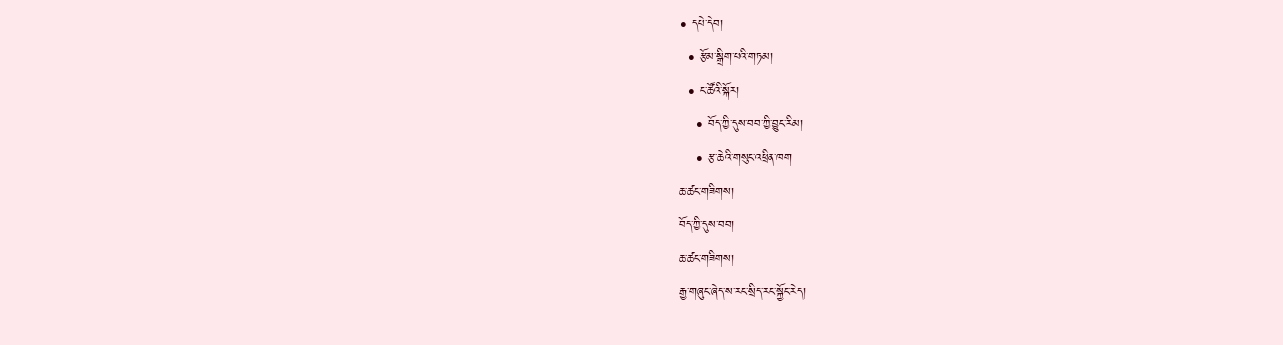• དཔེ་དེབ།
  • རྩོམ་སྒྲིག་པའི་གཏམ།
  • ང་ཚོའི་སྐོར།
    • བོད་ཀྱི་དུས་བབ་ཀྱི་བྱུང་རིམ།
    • རྩ་ཆེའི་གསུང་འཕྲིན་ཁག
ཆ་ཚང་གཟིགས།
བོད་ཀྱི་དུས་བབ།
ཆ་ཚང་གཟིགས།
རྒྱ་གཞུང་ཞེད་ས་རང་སྲིད་རང་སྐྱོང་རེད།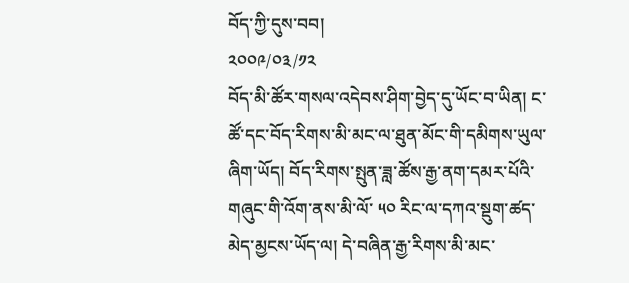བོད་ཀྱི་དུས་བབ།
༢༠༠༩/༠༣/༡༢
བོད་མི་ཚོར་གསལ་འདེབས་ཤིག་བྱེད་དུ་ཡོང་བ་ཡིན། ང་ཚོ་དང་བོད་རིགས་མི་མང་ལ་ཐུན་མོང་གི་དམིགས་ཡུལ་ཞིག་ཡོད། བོད་རིགས་སྤུན་ཟླ་ཚོས་རྒྱ་ནག་དམར་པོའི་གཞུང་གི་འོག་ནས་མི་ལོ་ ༥༠ རིང་ལ་དཀའ་སྡུག་ཚད་མེད་མྱངས་ཡོད་ལ། དེ་བཞིན་རྒྱ་རིགས་མི་མང་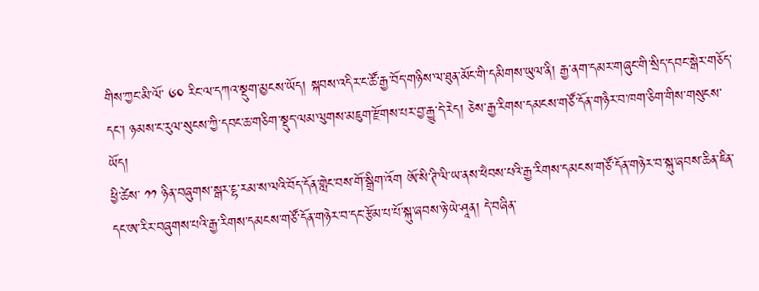གིས་ཀྱང་མི་ལོ་ ༦༠ རིང་ལ་དཀའ་སྡུག་མྱངས་ཡོད། སྐབས་འདིར་ང་ཚོ་རྒྱ་བོད་གཉིས་ལ་ཐུན་མོང་གི་དམིགས་ཡུལ་ནི། རྒྱ་ནག་དམར་གཞུང་གི་སྲིད་དབང་སྒེར་གཅོད་དང་། ཉམས་ང་རུལ་སུངས་ཀྱི་དབང་ཆ་གཅིག་སྡུད་ལམ་ལུགས་མཇུག་རྫོགས་པར་བྱ་རྒྱུ་དེ་རེད། ཅེས་རྒྱ་རིགས་དམངས་གཙོ་དོན་གཉཻར་བ་ཁག་ཅིག་གིས་གསུངས་ཡོད།
ཕྱི་ཚེས་ ༡༡ ཉིན་བཞུགས་སྒར་ངྷ་རམ་ས་ལའི་བོད་དོན་གླེང་བས་གོ་སྒྲིག་འོག ཨོ་སི་ཊི་ལི་ཡ་ནས་ཕཻབས་པའི་རྒྱ་རིགས་དམངས་གཙོ་དོན་གཉེར་བ་སྐུ་ཞབས་ཆིན་ཇིན་དང་ཨ་རིར་བཞུགས་པའི་རྒྱ་རིགས་དམངས་གཙོ་དོན་གཉེར་བ་དང་རྩོམ་པ་པོ་སྐུ་ཞབས་ཉེ་ཡེ་ཤཱན། དེ་བཞིན་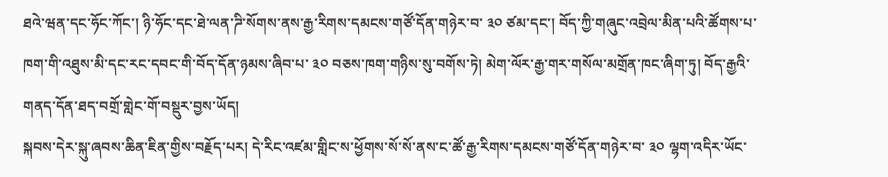ཐའེ་ཝན་དང་ཧོང་ཀོང་། ཉི་ཧོང་དང་ཐེ་ལན་ཌི་སོགས་ནས་རྒྱ་རིགས་དམངས་གཙོ་དོན་གཉེར་བ་ ༣༠ ཙམ་དང་། བོད་ཀྱི་གཞུང་འབྲེལ་མིན་པའི་ཚོགས་པ་ཁག་གི་འཐུས་མི་དང་རང་དབང་གི་བོད་དོན་ཉམས་ཞིབ་པ་ ༣༠ བཅས་ཁག་གཉིས་སུ་བགོས་ཏེ། མེག་ལོར་རྒྱ་གར་གསོལ་མགྲོན་ཁང་ཞིག་ཏུ། བོད་རྒྱའི་གནད་དོན་ཐད་བགྲོ་གླེང་གོ་བསྡུར་བྱས་ཡོད།
སྐབས་དེར་སྐུ་ཞབས་ཆིན་ཇིན་གྱིས་བརྗོད་པར། དེ་རིང་འཛམ་གླིང་ས་ཕྱོགས་སོ་སོ་ནས་ང་ཚོ་རྒྱ་རིགས་དམངས་གཙོ་དོན་གཉེར་བ་ ༣༠ ལྷག་འདིར་ཡོང་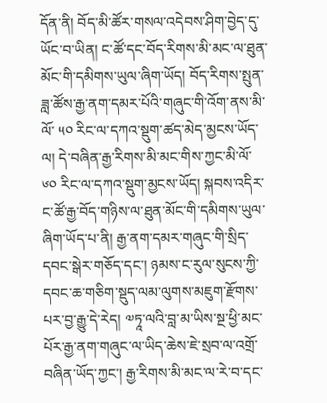དོན་ནི། བོད་མི་ཚོར་གསལ་འདེབས་ཤིག་བྱེད་དུ་ཡོང་བ་ཡིན། ང་ཚོ་དང་བོད་རིགས་མི་མང་ལ་ཐུན་མོང་གི་དམིགས་ཡུལ་ཞིག་ཡོད། བོད་རིགས་སྤུན་ཟླ་ཚོས་རྒྱ་ནག་དམར་པོའི་གཞུང་གི་འོག་ནས་མི་ལོ་ ༥༠ རིང་ལ་དཀའ་སྡུག་ཚད་མེད་མྱངས་ཡོད་ལ། དེ་བཞིན་རྒྱ་རིགས་མི་མང་གིས་ཀྱང་མི་ལོ་ ༦༠ རིང་ལ་དཀའ་སྡུག་མྱངས་ཡོད། སྐབས་འདིར་ང་ཚོ་རྒྱ་བོད་གཉིས་ལ་ཐུན་མོང་གི་དམིགས་ཡུལ་ཞིག་ཡོད་པ་ནི། རྒྱ་ནག་དམར་གཞུང་གི་སྲིད་དབང་སྒེར་གཅོད་དང་། ཉམས་ང་རུལ་སུངས་ཀྱི་དབང་ཆ་གཅིག་སྡུད་ལམ་ལུགས་མཇུག་རྫོགས་པར་བྱ་རྒྱུ་དེ་རེད། ༧ཏཱ་ལའི་བླ་མ་ཡིས་སྔ་ཕྱི་མང་པོར་རྒྱ་ནག་གཞུང་ལ་ཡིད་ཆེས་ཇེ་སྲབ་ལ་འགྲོ་བཞིན་ཡོད་ཀྱང་། རྒྱ་རིགས་མི་མང་ལ་རེ་བ་དང་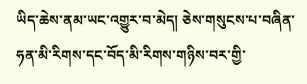ཡིད་ཆེས་ནམ་ཡང་འགྱུར་བ་མེད། ཅེས་གསུངས་པ་བཞིན་ཧན་མི་རིགས་དང་བོད་མི་རིགས་གཉིས་བར་གྱི་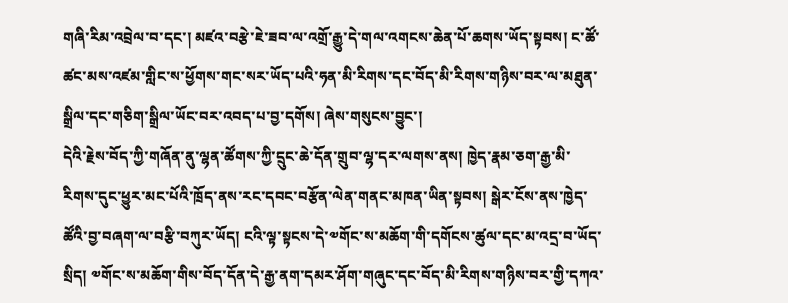གཞི་རིམ་འབྲེལ་བ་དང་། མཛའ་བརྩེ་ཇེ་ཟབ་ལ་འགྲོ་རྒྱུ་དེ་གལ་འགངས་ཆེན་པོ་ཆགས་ཡོད་སྟབས། ང་ཚོ་ཚང་མས་འཛམ་གླིང་ས་ཕྱོགས་གང་སར་ཡོད་པའི་ཧན་མི་རིགས་དང་བོད་མི་རིགས་གཉིས་བར་ལ་མཐུན་སྒྲིལ་དང་གཅིག་སྒྲིལ་ཡོང་བར་འབད་པ་བྱ་དགོས། ཞེས་གསུངས་བྱུང་།
དེའི་རྗེས་བོད་ཀྱི་གཞོན་ནུ་ལྷན་ཚོགས་ཀྱི་དྲུང་ཆེ་དོན་གྲུབ་ལྷ་དར་ལགས་ནས། ཁྱེད་རྣམ་ཅག་རྒྱ་མི་རིགས་དུང་ཕྱུར་མང་པོའི་ཁྲོད་ནས་རང་དབང་བརྩོན་ལེན་གནང་མཁན་ཡིན་སྟབས། སྒེར་ངོས་ནས་ཁྱེད་ཚོའི་བྱ་བཞག་ལ་བརྩི་བཀུར་ཡོད། ངའི་ལྟ་སྟངས་དེ་༧གོང་ས་མཆོག་གི་དགོངས་ཚུལ་དང་མ་འདྲ་བ་ཡོད་སྲིད། ༧གོང་ས་མཆོག་གིས་བོད་དོན་དེ་རྒྱ་ནག་དམར་ཤོག་གཞུང་དང་བོད་མི་རིགས་གཉིས་བར་གྱི་དཀའ་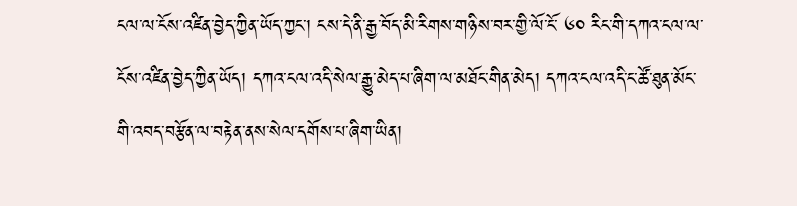ངལ་ལ་ངོས་འཛིན་བྱེད་ཀྱིན་ཡོད་ཀྱང་། ངས་དེ་ནི་རྒྱ་བོད་མི་རིགས་གཉིས་བར་གྱི་ལོ་ངོ་ ༦༠ རིང་གི་དཀའ་ངལ་ལ་ངོས་འཛིན་བྱེད་ཀྱིན་ཡོད། དཀའ་ངལ་འདི་སེལ་རྒྱུ་མེད་པ་ཞིག་ལ་མཐོང་གིན་མེད། དཀའ་ངལ་འདི་ང་ཚོ་ཐུན་མོང་གི་འབད་བརྩོན་ལ་བརྟེན་ནས་སེལ་དགོས་པ་ཞིག་ཡིན།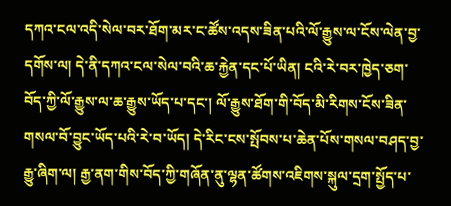དཀའ་ངལ་འདི་སེལ་བར་ཐོག་མར་ང་ཚོས་འདས་ཟིན་པའི་ལོ་རྒྱུས་ལ་ངོས་ལེན་བྱ་དགོས་ལ། དེ་ནི་དཀའ་ངལ་སེལ་བའི་ཆ་རྐྱེན་དང་པོ་ཡིན། ངའི་རེ་བར་ཁྱེད་ཅག་བོད་ཀྱི་ལོ་རྒྱུས་ལ་ཆ་རྒྱུས་ཡོད་པ་དང་། ལོ་རྒྱུས་ཐོག་གི་བོད་མི་རིགས་ངོས་ཟིན་གསལ་བོ་བྱུང་ཡོད་པའི་རེ་བ་ཡོད། དེ་རིང་ངས་སྤོབས་པ་ཆེན་པོས་གསལ་བཤད་བྱ་རྒྱུ་ཞིག་ལ། རྒྱ་ནག་གིས་བོད་ཀྱི་གཞོན་ནུ་ལྷན་ཚོགས་འཇིགས་སྐུལ་དྲག་སྤྱོད་པ་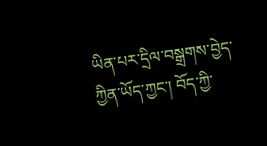ཡིན་པར་དྲིལ་བསྒྲགས་བྱེད་ཀྱིན་ཡོད་ཀྱང་། བོད་ཀྱི་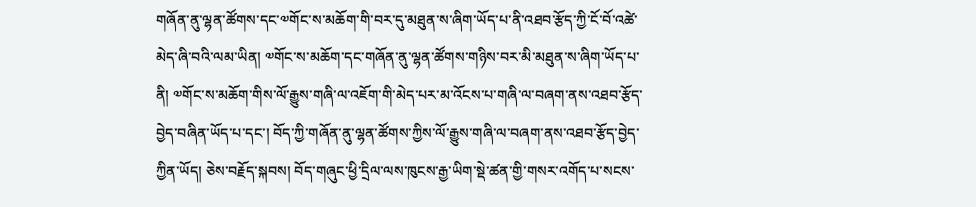གཞོན་ནུ་ལྷན་ཚོགས་དང་༧གོང་ས་མཆོག་གི་བར་དུ་མཐུན་ས་ཞིག་ཡོད་པ་ནི་འཐབ་རྩོད་ཀྱི་ངོ་བོ་འཚེ་མེད་ཞི་བའི་ལམ་ཡིན། ༧གོང་ས་མཆོག་དང་གཞོན་ནུ་ལྷན་ཚོགས་གཉིས་བར་མི་མཐུན་ས་ཞིག་ཡོད་པ་ནི། ༧གོང་ས་མཆོག་གིས་ལོ་རྒྱུས་གཞི་ལ་འཇོག་གི་མེད་པར་མ་འོངས་པ་གཞི་ལ་བཞག་ནས་འཐབ་རྩོད་བྱེད་བཞིན་ཡོད་པ་དང་། བོད་ཀྱི་གཞོན་ནུ་ལྷན་ཚོགས་ཀྱིས་ལོ་རྒྱུས་གཞི་ལ་བཞག་ནས་འཐབ་རྩོད་བྱེད་ཀྱིན་ཡོད། ཅེས་བརྗོད་སྐབས། བོད་གཞུང་ཕྱི་དྲིལ་ལས་ཁུངས་རྒྱ་ཡིག་སྡེ་ཚན་གྱི་གསར་འགོད་པ་སངས་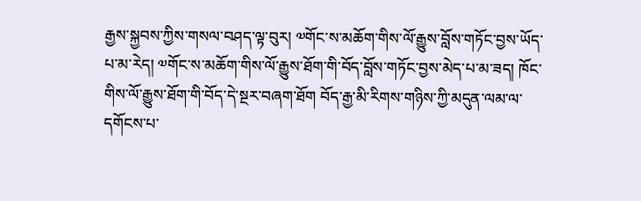རྒྱས་སྐྱབས་ཀྱིས་གསལ་བཤད་ལྟ་བུར། ༧གོང་ས་མཆོག་གིས་ལོ་རྒྱུས་བློས་གཏོང་བྱས་ཡོད་པ་མ་རེད། ༧གོང་ས་མཆོག་གིས་ལོ་རྒྱུས་ཐོག་གི་བོད་བློས་གཏོང་བྱས་མེད་པ་མ་ཟད། ཁོང་གིས་ལོ་རྒྱུས་ཐོག་གི་བོད་དེ་སྔར་བཞག་ཐོག བོད་རྒྱ་མི་རིགས་གཉིས་ཀྱི་མདུན་ལམ་ལ་དགོངས་པ་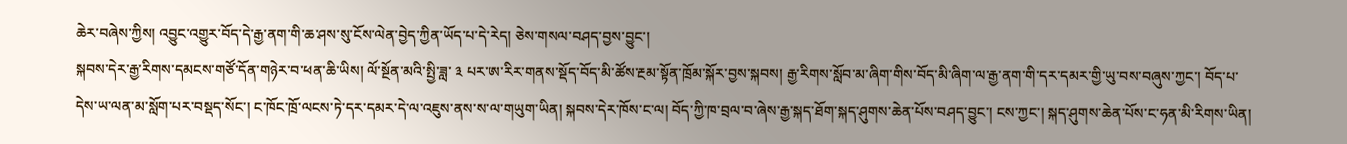ཆེར་བཞེས་ཀྱིས། འབྱུང་འགྱུར་བོད་དེ་རྒྱ་ནག་གི་ཆ་ཤས་སུ་ངོས་ལེན་བྱེད་ཀྱིན་ཡོད་པ་དེ་རེད། ཅེས་གསལ་བཤད་བྱས་བྱུང་།
སྐབས་དེར་རྒྱ་རིགས་དམངས་གཙོ་དོན་གཉེར་བ་ཕན་ཆི་ཡིས། ལོ་སྔོན་མའི་སྤྱི་ཟླ་ ༣ པར་ཨ་རིར་གནས་སྡོད་བོད་མི་ཚོས་རྔམ་སྟོན་ཁྲོམ་སྐོར་བྱས་སྐབས། རྒྱ་རིགས་སློབ་མ་ཞིག་གིས་བོད་མི་ཞིག་ལ་རྒྱ་ནག་གི་དར་དམར་གྱི་ཡུ་བས་བཞུས་ཀྱང་། བོད་པ་དེས་ཡ་ལན་མ་སློག་པར་བསྡད་སོང་། ང་ཁོང་ཁྲོ་ལངས་ཏེ་དར་དམར་དེ་ལ་འཇུས་ནས་ས་ལ་གཡུག་ཡིན། སྐབས་དེར་ཁོས་ང་ལ། བོད་ཀྱི་ཁ་བྲལ་བ་ཞེས་རྒྱ་སྐད་ཐོག་སྐད་ཤུགས་ཆེན་པོས་བཤད་བྱུང་། ངས་ཀྱང་། སྐད་ཤུགས་ཆེན་པོས་ང་ཧན་མི་རིགས་ཡིན།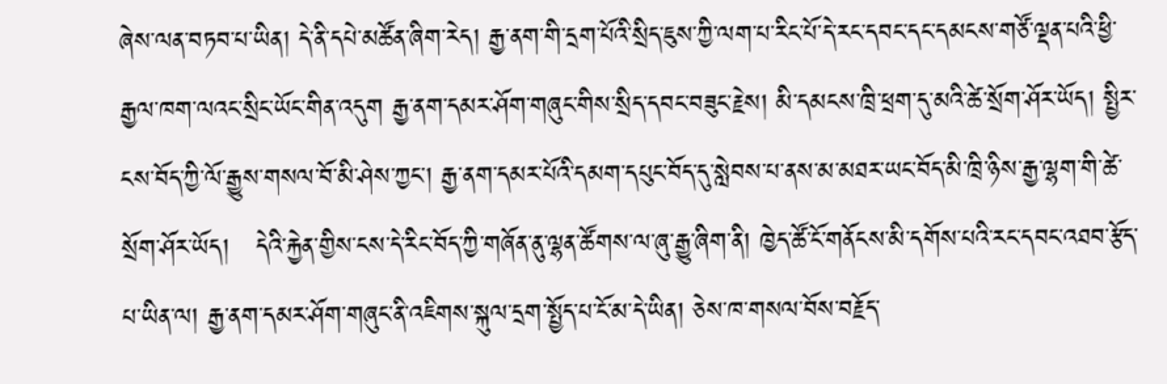ཞེས་ལན་བཏབ་པ་ཡིན། དེ་ནི་དཔེ་མཚོན་ཞིག་རེད། རྒྱ་ནག་གི་དྲག་པོའི་སྲིད་ཇུས་ཀྱི་ལག་པ་རིང་པོ་དེ་རང་དབང་དང་དམངས་གཙོ་ལྡན་པའི་ཕྱི་རྒྱལ་ཁག་ལའང་སྲིང་ཡོང་གིན་འདུག རྒྱ་ནག་དམར་ཤོག་གཞུང་གིས་སྲིད་དབང་བཟུང་རྗེས། མི་དམངས་ཁྲི་ཕྲག་དུ་མའི་ཚེ་སྲོག་ཤོར་ཡོད། སྤྱིར་ངས་བོད་ཀྱི་ལོ་རྒྱུས་གསལ་བོ་མི་ཤེས་ཀྱང་། རྒྱ་ནག་དམར་པོའི་དམག་དཔུང་བོད་དུ་སླེབས་པ་ནས་མ་མཐར་ཡང་བོད་མི་ཁྲི་ཉིས་རྒྱ་ལྷག་གི་ཚེ་སྲོག་ཤོར་ཡོད།   དེའི་རྐྱེན་གྱིས་ངས་དེ་རིང་བོད་ཀྱི་གཞོན་ནུ་ལྷན་ཚོགས་ལ་ཞུ་རྒྱུ་ཞིག་ནི། ཁྱེད་ཚོ་ངོ་གནོངས་མི་དགོས་པའི་རང་དབང་འཐབ་རྩོད་པ་ཡིན་ལ། རྒྱ་ནག་དམར་ཤོག་གཞུང་ནི་འཇིགས་སྐུལ་དྲག་སྤྱོད་པ་ངོ་མ་དེ་ཡིན། ཅེས་ཁ་གསལ་བོས་བརྗོད་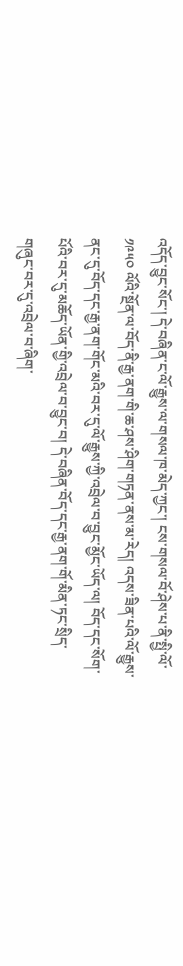འདོད་བྱུང་སོང་། དེ་བཞིན་ང་ལོ་རྒྱུས་ལ་གསལ་ཁ་མེད་ཀྱང་། ངས་གསལ་བོ་ཤེས་པ་ནི་སྤྱི་ལོ་ ༡༩༥༠ ལོའི་སྔོན་ལ་བོད་ནི་རྒྱ་ནག་གི་ཆ་ཤས་ཤིག་གཏན་ནས་མ་རེད། འདས་ཟིན་པའི་ལོ་རྒྱུས་ནང་དུ་བོད་དང་རྒྱ་ནག་གོང་མའི་བར་དུ་ལོ་རྒྱུས་ཀྱི་འབྲེལ་བ་བྱུང་མྱོང་ཡོད་ལ། བོད་དང་སོག་པོའི་བར་དུ་མཆོད་ཡོན་གྱི་འབྲེལ་བ་བྱུང་བ། དེ་བཞིན་བོད་དང་རྒྱ་ནག་གོ་མིན་ཏང་སྲིད་གཞུང་བར་དུ་འབྲེལ་བ་ཞིག་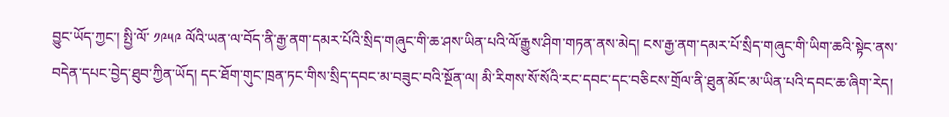བྱུང་ཡོད་ཀྱང་། སྤྱི་ལོ་ ༡༩༥༩ ལོའི་ཡན་ལ་བོད་ནི་རྒྱ་ནག་དམར་པོའི་སྲིད་གཞུང་གི་ཆ་ཤས་ཡིན་པའི་ལོ་རྒྱུས་ཤིག་གཏན་ནས་མེད། ངས་རྒྱ་ནག་དམར་པོ་སྲིད་གཞུང་གི་ཡིག་ཆའི་སྟེང་ནས་བདེན་དཔང་བྱེད་ཐུབ་ཀྱིན་ཡོད། དང་ཐོག་གུང་ཁྲན་ཏང་གིས་སྲིད་དབང་མ་བཟུང་བའི་སྔོན་ལ། མི་རིགས་སོ་སོའི་རང་དབང་དང་བཅིངས་གྲོལ་ནི་ཐུན་མོང་མ་ཡིན་པའི་དབང་ཆ་ཞིག་རེད།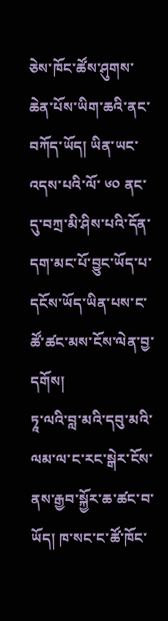ཅེས་ཁོང་ཚོས་ཤུགས་ཆེན་པོས་ཡིག་ཆའི་ནང་བཀོད་ཡོད། ཡིན་ཡང་འདས་པའི་ལོ་ ༦༠ ནང་དུ་བཀྲ་མི་ཤིས་པའི་དོན་དག་མང་པོ་བྱུང་ཡོད་པ་དངོས་ཡོད་ཡིན་པས་ང་ཚོ་ཚང་མས་ངོས་ལེན་བྱ་དགོས།
ཏཱ་ལའི་བླ་མའི་དབུ་མའི་ལམ་ལ་ང་རང་སྒེར་ངོས་ནས་རྒྱབ་སྐྱོར་ཆ་ཚང་བ་ཡོད། ཁ་སང་ང་ཚོ་ཁོང་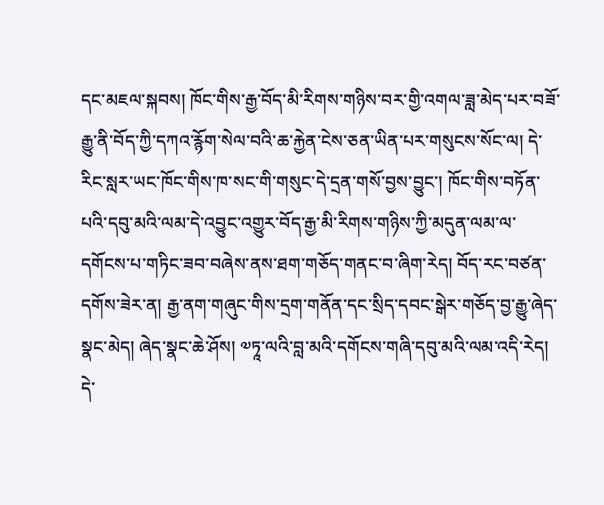དང་མཇལ་སྐབས། ཁོང་གིས་རྒྱ་བོད་མི་རིགས་གཉིས་བར་གྱི་འགལ་ཟླ་མེད་པར་བཟོ་རྒྱུ་ནི་བོད་ཀྱི་དཀའ་རྙོག་སེལ་བའི་ཆ་རྐྱེན་ངེས་ཅན་ཡིན་པར་གསུངས་སོང་ལ། དེ་རིང་སླར་ཡང་ཁོང་གིས་ཁ་སང་གི་གསུང་དེ་དྲན་གསོ་བྱས་བྱུང་། ཁོང་གིས་བཏོན་པའི་དབུ་མའི་ལམ་དེ་འབྱུང་འགྱུར་བོད་རྒྱ་མི་རིགས་གཉིས་ཀྱི་མདུན་ལམ་ལ་དགོངས་པ་གཏིང་ཟབ་བཞེས་ནས་ཐག་གཅོད་གནང་བ་ཞིག་རེད། བོད་རང་བཙན་དགོས་ཟེར་ན། རྒྱ་ནག་གཞུང་གིས་དྲག་གནོན་དང་སྲིད་དབང་སྒེར་གཅོད་བྱ་རྒྱུ་ཞེད་སྣང་མེད། ཞེད་སྣང་ཆེ་ཤོས། ༧ཏཱ་ལའི་བླ་མའི་དགོངས་གཞི་དབུ་མའི་ལམ་འདི་རེད། དེ་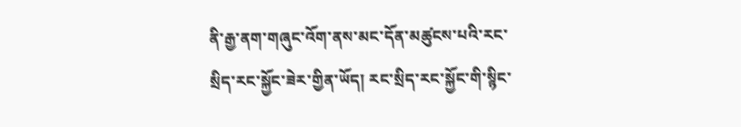ནི་རྒྱ་ནག་གཞུང་འོག་ནས་མང་དོན་མཚུངས་པའི་རང་སྲིད་རང་སྐྱོང་ཟེར་གྱིན་ཡོད། རང་སྲིད་རང་སྐྱོང་གི་སྙིང་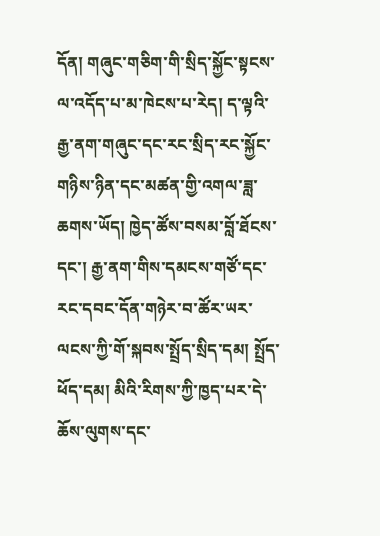དོན། གཞུང་གཅིག་གི་སྲིད་སྐྱོང་སྟངས་ལ་འདོད་པ་མ་ཁེངས་པ་རེད། ད་ལྟའི་རྒྱ་ནག་གཞུང་དང་རང་སྲིད་རང་སྐྱོང་གཉིས་ཉིན་དང་མཚན་གྱི་འགལ་ཟླ་ཆགས་ཡོད། ཁྱེད་ཚོས་བསམ་བློ་ཐོངས་དང་། རྒྱ་ནག་གིས་དམངས་གཙོ་དང་རང་དབང་དོན་གཉེར་བ་ཚོར་ཡར་ལངས་ཀྱི་གོ་སྐབས་སྤྲོད་སྲིད་དམ། སྤྲོད་ཕོད་དམ། མིའི་རིགས་ཀྱི་ཁྱད་པར་དེ་ཆོས་ལུགས་དང་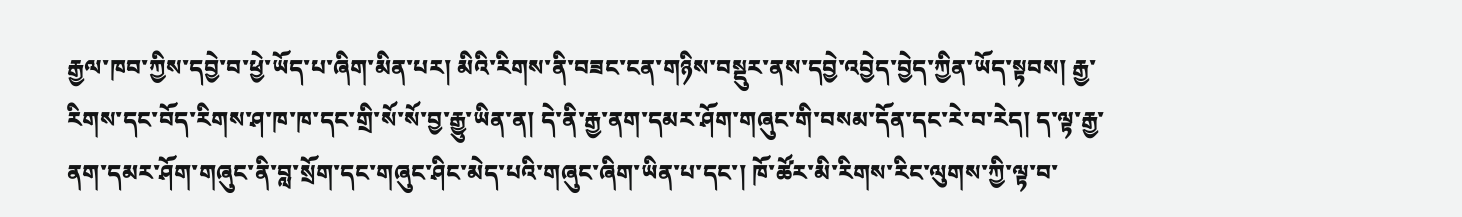རྒྱལ་ཁབ་ཀྱིས་དབྱེ་བ་ཕྱེ་ཡོད་པ་ཞིག་མིན་པར། མིའི་རིགས་ནི་བཟང་ངན་གཉིས་བསྡུར་ནས་དབྱེ་འབྱེད་བྱེད་ཀྱིན་ཡོད་སྟབས། རྒྱ་རིགས་དང་བོད་རིགས་ཤ་ཁ་ཁ་དང་གྲི་སོ་སོ་བྱ་རྒྱུ་ཡིན་ན། དེ་ནི་རྒྱ་ནག་དམར་ཤོག་གཞུང་གི་བསམ་དོན་དང་རེ་བ་རེད། ད་ལྟ་རྒྱ་ནག་དམར་ཤོག་གཞུང་ནི་བླ་སྲོག་དང་གཞུང་ཤིང་མེད་པའི་གཞུང་ཞིག་ཡིན་པ་དང་། ཁོ་ཚོར་མི་རིགས་རིང་ལུགས་ཀྱི་ལྟ་བ་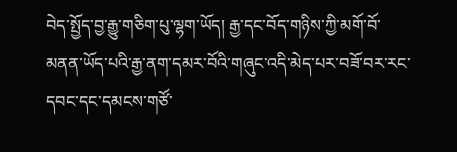བེད་སྤྱོད་བྱ་རྒྱུ་གཅིག་པུ་ལྷག་ཡོད། རྒྱ་དང་བོད་གཉིས་ཀྱི་མགོ་བོ་མནན་ཡོད་པའི་རྒྱ་ནག་དམར་བོའི་གཞུང་འདི་མེད་པར་བཟོ་བར་རང་དབང་དང་དམངས་གཙོ་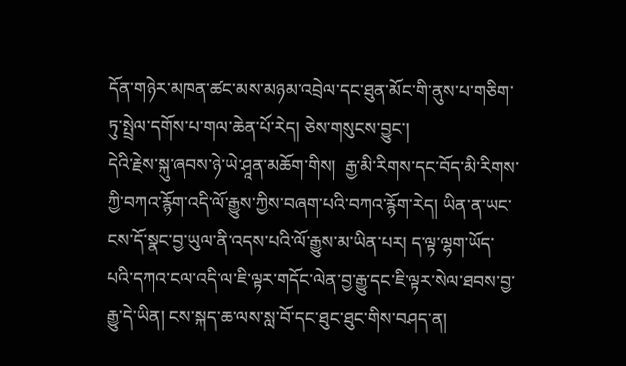དོན་གཉེར་མཁན་ཚང་མས་མཉམ་འབྲེལ་དང་ཐུན་མོང་གི་ནུས་པ་གཅིག་ཏུ་སྤྲེལ་དགོས་པ་གལ་ཆེན་པོ་རེད། ཅེས་གསུངས་བྱུང་།
དེའི་རྗེས་སྐུ་ཞབས་ཉེ་ཡེ་ཤཱན་མཆོག་གིས།  རྒྱ་མི་རིགས་དང་བོད་མི་རིགས་ཀྱི་བཀའ་རྙོག་འདི་ལོ་རྒྱུས་ཀྱིས་བཞག་པའི་བཀའ་རྙོག་རེད། ཡིན་ན་ཡང་ངས་དོ་སྣང་བྱ་ཡུལ་ནི་འདས་པའི་ལོ་རྒྱུས་མ་ཡིན་པར། ད་ལྟ་ལྷག་ཡོད་པའི་དཀའ་ངལ་འདི་ལ་ཇི་ལྟར་གདོང་ལེན་བྱ་རྒྱུ་དང་ཇི་ལྟར་སེལ་ཐབས་བྱ་རྒྱུ་དེ་ཡིན། ངས་སྐད་ཆ་ལས་སླ་བོ་དང་ཐུང་ཐུང་གིས་བཤད་ན།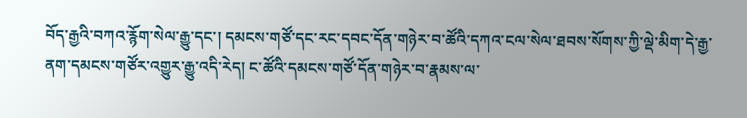བོད་རྒྱའི་བཀའ་རྙོག་སེལ་རྒྱུ་དང་། དམངས་གཙོ་དང་རང་དབང་དོན་གཉེར་བ་ཚོའི་དཀའ་ངལ་སེལ་ཐབས་སོགས་ཀྱི་ལྡེ་མིག་དེ་རྒྱ་ནག་དམངས་གཙོར་འགྱུར་རྒྱུ་འདི་རེད། ང་ཚོའི་དམངས་གཙོ་དོན་གཉེར་བ་རྣམས་ལ་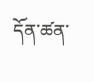དོན་ཚན་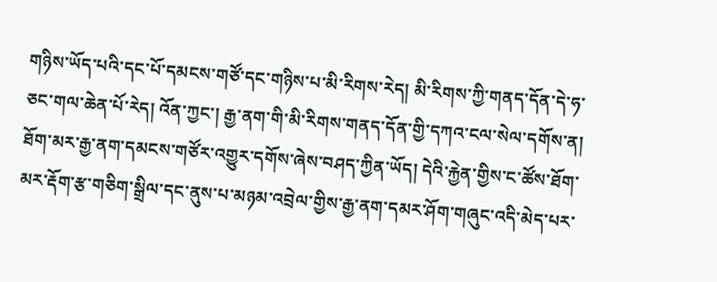གཉིས་ཡོད་པའི་དང་པོ་དམངས་གཙོ་དང་གཉིས་པ་མི་རིགས་རེད། མི་རིགས་ཀྱི་གནད་དོན་དེ་ཧ་ཅང་གལ་ཆེན་པོ་རེད། འོན་ཀྱང་། རྒྱ་ནག་གི་མི་རིགས་གནད་དོན་གྱི་དཀའ་ངལ་སེལ་དགོས་ན། ཐོག་མར་རྒྱ་ནག་དམངས་གཙོར་འགྱུར་དགོས་ཞེས་བཤད་ཀྱིན་ཡོད། དེའི་རྐྱེན་གྱིས་ང་ཚོས་ཐོག་མར་རྡོག་རྩ་གཅིག་སྒྲིལ་དང་ནུས་པ་མཉམ་འབྲེལ་གྱིས་རྒྱ་ནག་དམར་ཤོག་གཞུང་འདི་མེད་པར་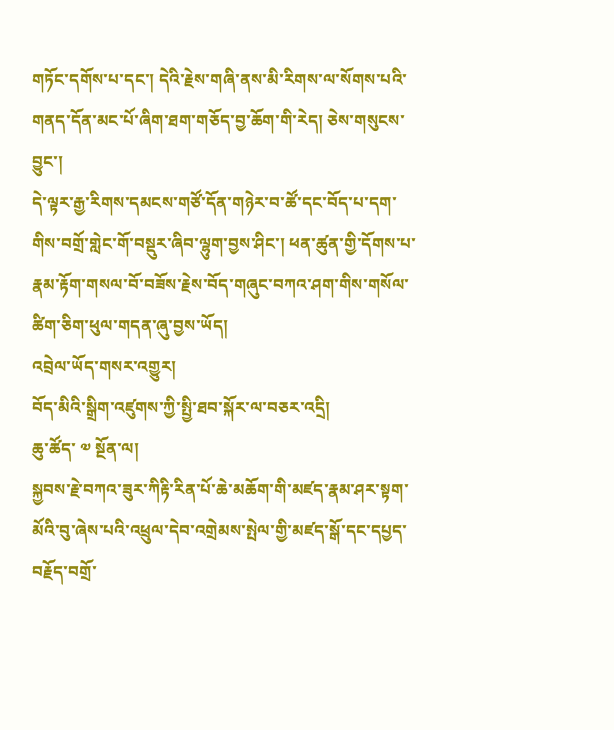གཏོང་དགོས་པ་དང་། དེའི་རྗེས་གཞི་ནས་མི་རིགས་ལ་སོགས་པའི་གནད་དོན་མང་པོ་ཞིག་ཐག་གཅོད་བྱ་ཆོག་གི་རེད། ཅེས་གསུངས་བྱུང་།
དེ་ལྟར་རྒྱ་རིགས་དམངས་གཙོ་དོན་གཉེར་བ་ཚོ་དང་བོད་པ་དག་གིས་བགྲོ་གླེང་གོ་བསྡུར་ཞིབ་ལྷུག་བྱས་ཤིང་། ཕན་ཚུན་གྱི་དོགས་པ་རྣམ་རྟོག་གསལ་བོ་བཟོས་རྗེས་བོད་གཞུང་བཀའ་ཤག་གིས་གསོལ་ཚིག་ཅིག་ཕུལ་གདན་ཞུ་བྱས་ཡོད།
འབྲེལ་ཡོད་གསར་འགྱུར།
བོད་མིའི་སྒྲིག་འཛུགས་ཀྱི་སྤྱི་ཐབ་སྐོར་ལ་བཅར་འདྲི།
ཆུ་ཚོད་ ༧ སྔོན་ལ།
སྐྱབས་རྗེ་བཀའ་ཟུར་ཀིརྟི་རིན་པོ་ཆེ་མཆོག་གི་མཛད་རྣམ་ཤར་སྟག་མོའི་བུ་ཞེས་པའི་འཕྲུལ་དེབ་འགྲེམས་སྤེལ་གྱི་མཛད་སྒོ་དང་དཔྱད་བརྗོད་བགྲོ་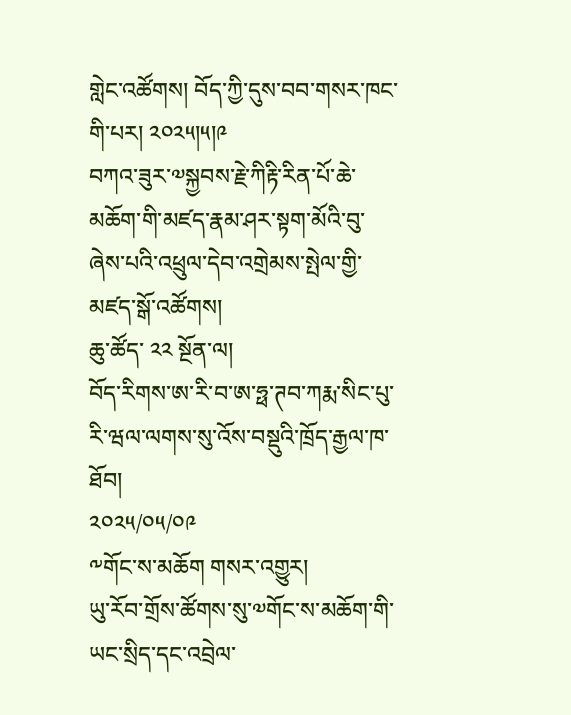གླེང་འཚོགས། བོད་ཀྱི་དུས་བབ་གསར་ཁང་གི་པར། ༢༠༢༥།༥།༩
བཀའ་ཟུར་༧སྐྱབས་རྗེ་ཀིརྟི་རིན་པོ་ཆེ་མཆོག་གི་མཛད་རྣམ་ཤར་སྟག་མོའི་བུ་ཞེས་པའི་འཕྲུལ་དེབ་འགྲེམས་སྤེལ་གྱི་མཛད་སྒོ་འཚོགས།
ཆུ་ཚོད་ ༢༢ སྔོན་ལ།
བོད་རིགས་ཨ་རི་བ་ཨ་ཧྥ་ཊབ་ཀརྨ་སིང་པུ་རི་ཝལ་ལགས་སུ་འོས་བསྡུའི་ཁྲོད་རྒྱལ་ཁ་ཐོབ།
༢༠༢༥/༠༥/༠༩
༸གོང་ས་མཆོག གསར་འགྱུར།
ཡུ་རོབ་གྲོས་ཚོགས་སུ་༧གོང་ས་མཆོག་གི་ཡང་སྲིད་དང་འབྲེལ་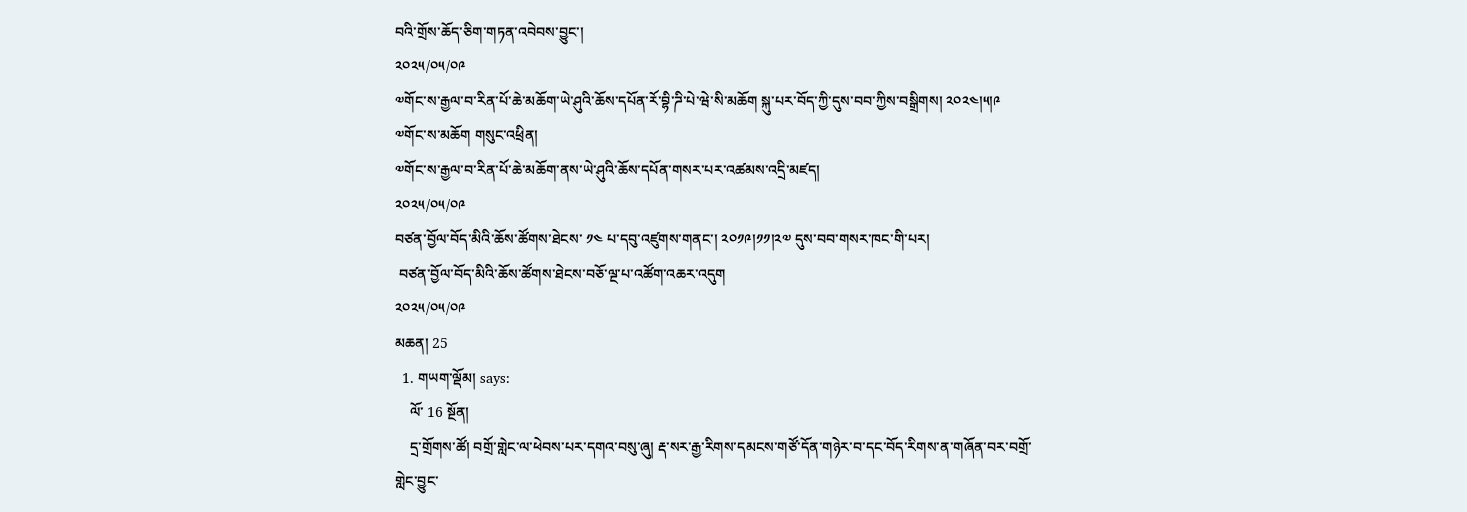བའི་གྲོས་ཆོད་ཅིག་གཏན་འབེབས་བྱུང་།
༢༠༢༥/༠༥/༠༩
༧གོང་ས་རྒྱལ་བ་རིན་པོ་ཆེ་མཆོག་ཡེ་ཤུའི་ཆོས་དཔོན་རོ་བྷི་ཌི་པེ་ཝེ་སི་མཆོག སྐུ་པར་བོད་ཀྱི་དུས་བབ་ཀྱིས་བསྒྲིགས། ༢༠༢༤།༥།༩
༧གོང་ས་མཆོག གསུང་འཕྲིན།
༧གོང་ས་རྒྱལ་བ་རིན་པོ་ཆེ་མཆོག་ནས་ཡེ་ཤུའི་ཆོས་དཔོན་གསར་པར་འཚམས་འདྲི་མཛད།
༢༠༢༥/༠༥/༠༩
བཙན་བྱོལ་བོད་མིའི་ཆོས་ཚོགས་ཐེངས་ ༡༤ པ་དབུ་འཛུགས་གནང་། ༢༠༡༩།༡༡།༢༧ དུས་བབ་གསར་ཁང་གི་པར།
 བཙན་བྱོལ་བོད་མིའི་ཆོས་ཚོགས་ཐེངས་བཅོ་ལྔ་པ་འཚོག་འཆར་འདུག
༢༠༢༥/༠༥/༠༩
མཆན། 25
  1. གཡག་ལྡོམ། says:
    ལོ་ 16 སྔོན།
    དྲ་གྲོགས་ཚོ། བགྲོ་གླེང་ལ་ཕེབས་པར་དགའ་བསུ་ཞུ། རྡ་སར་རྒྱ་རིགས་དམངས་གཙོ་དོན་གཉེར་བ་དང་བོད་རིགས་ན་གཞོན་བར་བགྲོ་གླེང་བྱུང་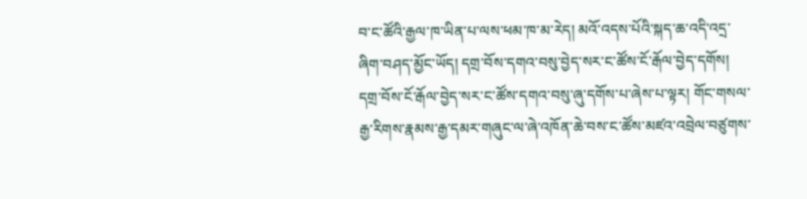བ་ང་ཚོའི་རྒྱལ་ཁ་ཡིན་པ་ལས་ཕམ་ཁ་མ་རེད། མའོ་འདས་པོའི་སྐད་ཆ་འདི་འདྲ་ཞིག་བཤད་མྱོང་ཡོད། དགྲ་བོས་དགའ་བསུ་བྱེད་སར་ང་ཚོས་ངོ་རྒོལ་བྱེད་དགོས། དགྲ་བོས་ངོ་རྒོལ་བྱེད་སར་ང་ཚོས་དགའ་བསུ་ཞུ་དགོས་པ་ཞེས་པ་ལྟར། གོང་གསལ་རྒྱ་རིགས་རྣམས་རྒྱ་དམར་གཞུང་ལ་ཞེ་འཁོན་ཆེ་བས་ང་ཚོས་མཛའ་འབྲེལ་བཙུགས་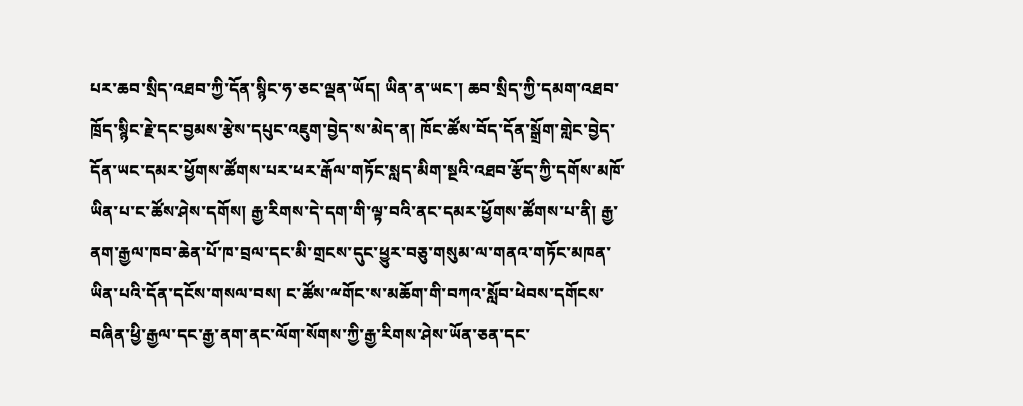པར་ཆབ་སྲིད་འཐབ་ཀྱི་དོན་སྙིང་ཧ་ཅང་ལྡན་ཡོད། ཡིན་ན་ཡང་། ཆབ་སྲིད་ཀྱི་དམག་འཐབ་ཁྲོད་སྙིང་རྗེ་དང་བྱམས་རྩེས་དཔུང་འཇུག་བྱེད་ས་མེད་ན། ཁོང་ཚོས་བོད་དོན་སྒྲོག་གླེང་བྱེད་དོན་ཡང་དམར་ཕྱོགས་ཚོགས་པར་ཕར་རྒོལ་གཏོང་སླད་མིག་སྔའི་འཐབ་རྩོད་ཀྱི་དགོས་མཁོ་ཡིན་པ་ང་ཚོས་ཤེས་དགོས། རྒྱ་རིགས་དེ་དག་གི་ལྟ་བའི་ནང་དམར་ཕྱོགས་ཚོགས་པ་ནི། རྒྱ་ནག་རྒྱལ་ཁབ་ཆེན་པོ་ཁ་བྲལ་དང་མི་གྲངས་དུང་ཕྱུར་བཅུ་གསུམ་ལ་གནའ་གཏོང་མཁན་ཡིན་པའི་དོན་དངོས་གསལ་བས། ང་ཚོས་ྋགོང་ས་མཆོག་གི་བཀའ་སློབ་ཕེབས་དགོངས་བཞིན་ཕྱི་རྒྱལ་དང་རྒྱ་ནག་ནང་ལོག་སོགས་ཀྱི་རྒྱ་རིགས་ཤེས་ཡོན་ཅན་དང་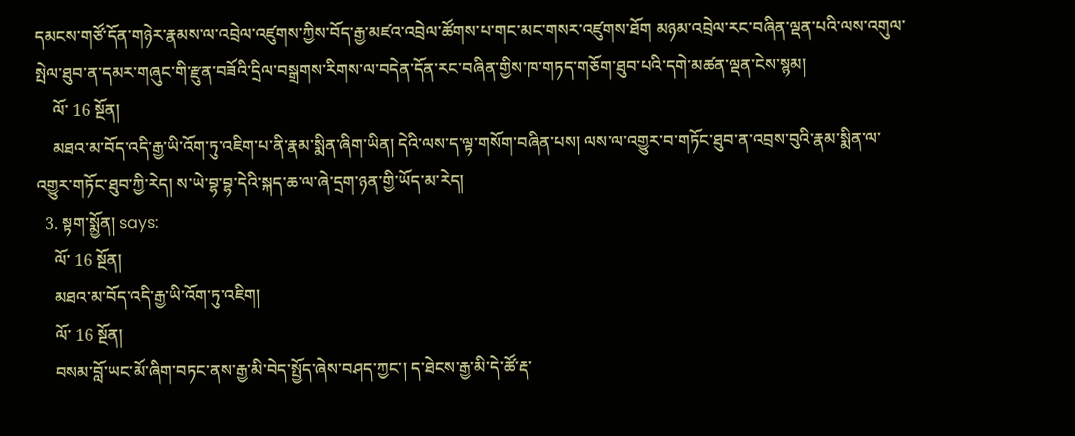དམངས་གཙོ་དོན་གཉེར་རྣམས་ལ་འབྲེལ་འཛུགས་ཀྱིས་བོད་རྒྱ་མཛའ་འབྲེལ་ཚོགས་པ་གང་མང་གསར་འཛུགས་ཐོག མཉམ་འབྲེལ་རང་བཞིན་ལྡན་པའི་ལས་འགུལ་སྤེལ་ཐུབ་ན་དམར་གཞུང་གི་རྫུན་བཟོའི་དྲིལ་བསྒྲགས་རིགས་ལ་བདེན་དོན་རང་བཞིན་གྱིས་ཁ་གཏད་གཅོག་ཐུབ་པའི་དགེ་མཚན་ལྡན་ངེས་སྙམ།
    ལོ་ 16 སྔོན།
    མཐའ་མ་བོད་འདི་རྒྱ་ཡི་འོག་ཏུ་འཇིག་པ་ནི་རྣམ་སྨིན་ཞིག་ཡིན། དེའི་ལས་ད་ལྟ་གསོག་བཞིན་པས། ལས་ལ་འགྱུར་བ་གཏོང་ཐུབ་ན་འབྲས་བུའི་རྣམ་སྨིན་ལ་འགྱུར་གཏོང་ཐུབ་ཀྱི་རེད། ས་ཡེ་བྷ་བྷ་དེའི་སྐད་ཆ་ལ་ཞེ་དྲག་ཉན་གྱི་ཡོད་མ་རེད།
  3. སྟག་སྨྱོན། says:
    ལོ་ 16 སྔོན།
    མཐའ་མ་བོད་འདི་རྒྱ་ཡི་འོག་ཏུ་འཇིག།
    ལོ་ 16 སྔོན།
    བསམ་བློ་ཡང་མོ་ཞིག་བཏང་ནས་རྒྱ་མི་བེད་སྤྱོད་ཞེས་བཤད་ཀྱང་། ད་ཐེངས་རྒྱ་མི་དེ་ཚོ་རྡ་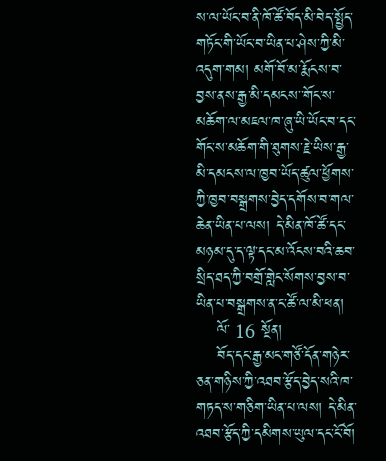ས་ལ་ཡོང་བ་ནི་ཁོ་ཚོ་བོད་མི་བེད་སྤྱོད་གཏོང་གི་ཡོང་བ་ཡིན་པ་ཤེས་ཀྱི་མི་འདུག་གམ། མགོ་བོ་མ་རྨོངས་བ་བྱས་ནས་རྒྱ་མི་དམངས་་གོང་ས་མཆོག་ལ་མཇལ་ཁ་ཞུ་ཡི་ཡོང་བ་དང་གོང་ས་མཆོག་གི་ཐུགས་རྗེ་ཡིས་རྒྱ་མི་དམངས་ལ་ཁྱབ་ཡོད་ཚུལ་ཕྱོགས་ཀྱི་ཁྱབ་བསྒྲགས་བྱེད་དགོས་བ་གལ་ཆེན་ཡིན་པ་ལས། དེ་མིན་ཁོ་ཚོ་དང་མཉམ་དུ་ད་ལྟ་དང་མ་འོངས་བའི་ཆབ་སྲིད་ཐད་ཀྱི་བགྲོ་གླེང་སོགས་བྱས་བ་ཡིན་པ་བསྒྲགས་ན་ང་ཚོ་ལ་མི་ཕན།
    ལོ་ 16 སྔོན།
    བོད་དང་རྒྱ་མང་གཙོ་དོན་གཉེར་ཅན་གཉིས་ཀྱི་འཐབ་རྩོད་བྱེད་སའི་ཁ་གཏད་ས་གཅིག་ཡིན་པ་ལས། དེ་མིན་འཐབ་རྩོད་ཀྱི་དམིགས་ཡུལ་དང་ངོ་བོ།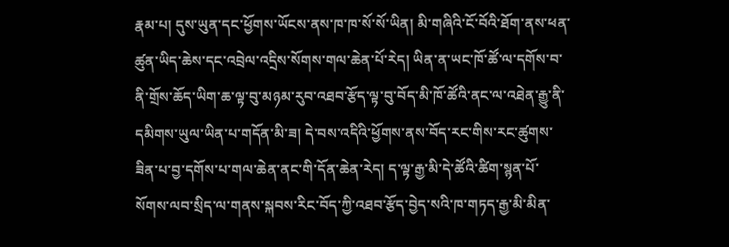རྣམ་པ། དུས་ཡུན་དང་ཕྱོགས་ཡོངས་ནས་ཁ་ཁ་སོ་སོ་ཡིན། མི་གཞིའི་ངོ་བོའི་ཐོག་ནས་ཕན་ཚུན་ཡིད་ཆེས་དང་འབྲེལ་འདྲིས་སོགས་གལ་ཆེན་པོ་རེད། ཡིན་ན་ཡང་ཁོ་ཚོ་ལ་དགོས་བ་ནི་གྲོས་ཆོད་ཡིག་ཆ་ལྟ་བུ་མཉམ་རུབ་འཐབ་རྩོད་ལྟ་བུ་བོད་མི་ཁོ་ཚོའི་ནང་ལ་འཐེན་རྒྱུ་ནི་དམིགས་ཡུལ་ཡིན་པ་གདོན་མི་ཟ། དེ་བས་འདིའི་ཕྱོགས་ནས་བོད་རང་གིས་རང་ཚུགས་ཟིན་པ་བྱ་དགོས་པ་གལ་ཆེན་ནང་གི་དོན་ཆེན་རེད། ད་ལྟ་རྒྱ་མི་དེ་ཚོའི་ཚིག་སྙན་པོ་སོགས་ལབ་སྲིད་ལ་གནས་སྐབས་རིང་བོད་ཀྱི་འཐབ་རྩོད་བྱེད་སའི་ཁ་གཏད་རྒྱ་མི་མིན་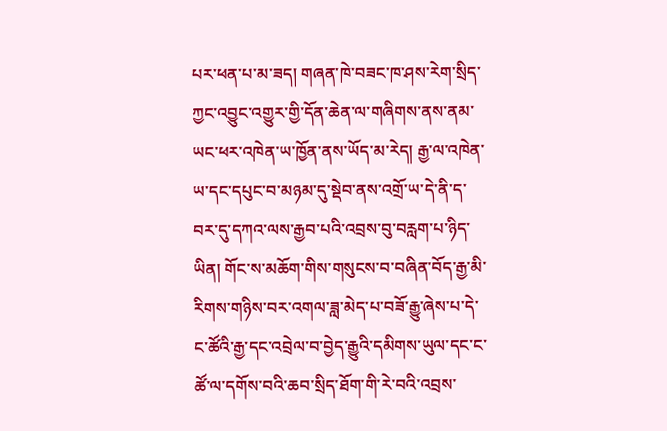པར་ཕན་པ་མ་ཟད། གཞན་ཁེ་བཟང་ཁ་ཤས་རེག་སྲིད་ཀྱང་འབྱུང་འགྱུར་གྱི་དོན་ཆེན་ལ་གཞིགས་ནས་ནམ་ཡང་ཕར་འཁེན་ཡ་ཁྱོན་ནས་ཡོད་མ་རེད། རྒྱ་ལ་འཁེན་ཡ་དང་དཔུང་བ་མཉམ་དུ་སྡེབ་ནས་འགྲོ་ཡ་དེ་ནི་ད་བར་དུ་དཀའ་ལས་རྒྱབ་པའི་འབྲས་བུ་བརླག་པ་ཉིད་ཡིན། གོང་ས་མཆོག་གིས་གསུངས་བ་བཞིན་བོད་རྒྱ་མི་རིགས་གཉིས་བར་འགལ་ཟླ་མེད་པ་བཟོ་རྒྱུ་ཞེས་པ་དེ་ང་ཚོའི་རྒྱ་དང་འབྲེལ་བ་བྱེད་རྒྱུའི་དམིགས་ཡུལ་དང་ང་ཚོ་ལ་དགོས་བའི་ཆབ་སྲིད་ཐོག་གི་རེ་བའི་འབྲས་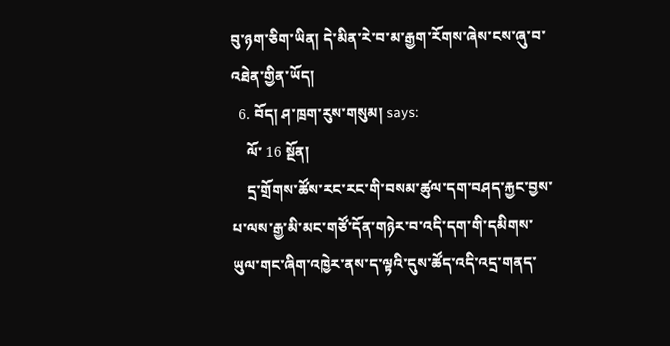བུ་ཉག་ཅིག་ཡིན། དེ་མིན་རེ་བ་མ་རྒྱག་རོགས་ཞེས་ངས་ཞུ་བ་འཐེན་གྱིན་ཡོད།
  6. བོད། ཤ་ཁྲག་རུས་གསུམ། says:
    ལོ་ 16 སྔོན།
    དྲ་གྲོགས་ཚོས་རང་རང་གི་བསམ་ཚུལ་དག་བཤད་རྐྱང་བྱས་པ་ལས་རྒྱ་མི་མང་གཙོ་དོན་གཉེར་བ་འདི་དག་གི་དམིགས་ཡུལ་གང་ཞིག་འཁྱེར་ནས་ད་ལྟའི་དུས་ཚོད་འདི་འདྲ་གནད་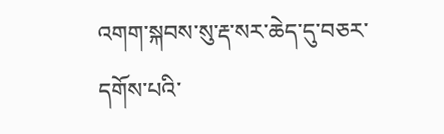འགག་སྐབས་སུ་རྡ་སར་ཆེད་དུ་བཅར་དགོས་པའི་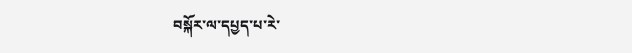བསྐོར་ལ་དཔྱད་པ་རེ་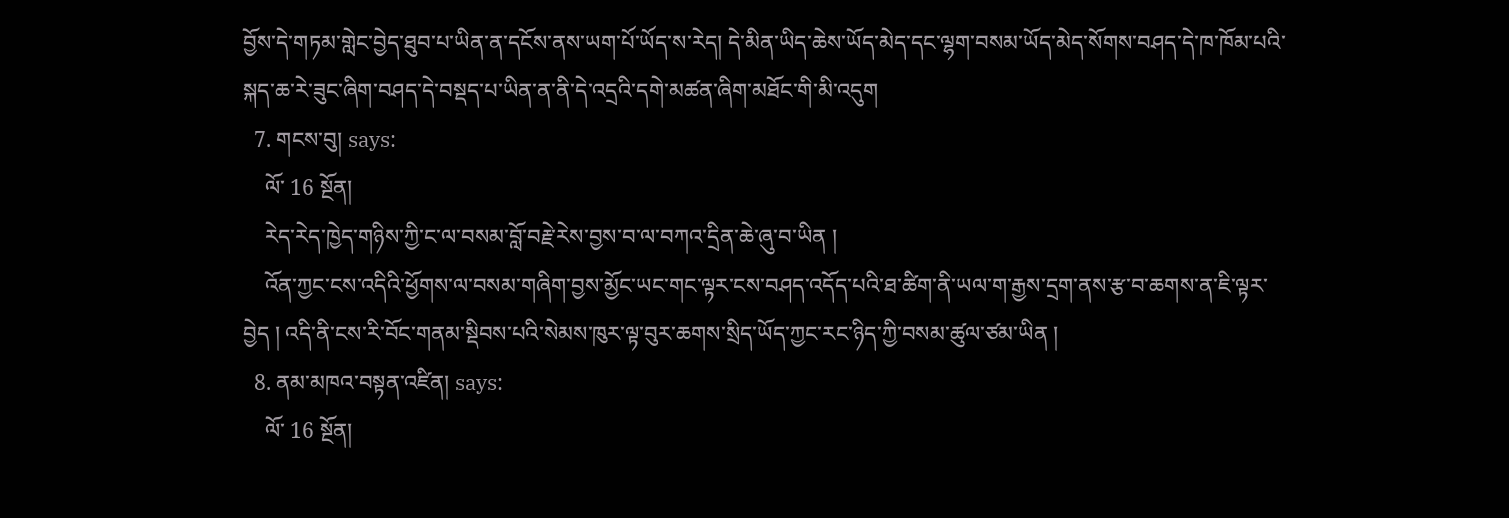བྱོས་དེ་གཏམ་གླེང་བྱེད་ཐུབ་པ་ཡིན་ན་དངོས་ནས་ཡག་པོ་ཡོད་ས་རེད། དེ་མིན་ཡིད་ཆེས་ཡོད་མེད་དང་ལྷག་བསམ་ཡོད་མེད་སོགས་བཤད་དེ་ཁ་ཁོམ་པའི་སྐད་ཆ་རེ་ཟུང་ཞིག་བཤད་དེ་བསྡད་པ་ཡིན་ན་ནི་དེ་འདྲའི་དགེ་མཚན་ཞིག་མཐོང་གི་མི་འདུག
  7. གངས་བུ། says:
    ལོ་ 16 སྔོན།
    རེད་རེད་ཁྱེད་གཉིས་ཀྱི་ང་ལ་བསམ་བློ་བརྗེ་རེས་བྱས་བ་ལ་བཀའ་དྲིན་ཆེ་ཞུ་བ་ཡིན །
    འོན་ཀྱང་ངས་འདིའི་ཕྱོགས་ལ་བསམ་གཞིག་བྱས་མྱོང་ཡང་གང་ལྟར་ངས་བཤད་འདོད་པའི་ཐ་ཚིག་ནི་ཡལ་ག་རྒྱས་དྲག་ནས་རྩ་བ་ཆགས་ན་ཇི་ལྟར་བྱེད ། འདི་ནི་ངས་རི་བོང་གནམ་སྡིབས་པའི་སེམས་ཁུར་ལྟ་བུར་ཆགས་སྲིད་ཡོད་ཀྱང་རང་ཉིད་ཀྱི་བསམ་ཚུལ་ཙམ་ཡིན །
  8. ནམ་མཁའ་བསྟན་འཛིན། says:
    ལོ་ 16 སྔོན།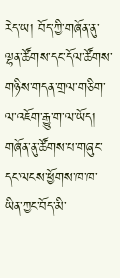རེད་ཡ། བོད་ཀྱི་གཞོན་ནུ་ལྷན་ཚོགས་དང་དོལ་ཚོགས་གཉིས་གདན་གྲལ་གཅིག་ལ་འཇོག་རྒྱུ་ག་ལ་ཡོད། གཞོན་ནུ་ཚོགས་པ་གཞུང་དང་ལངས་ཕྱོགས་ཁ་ཁ་ཡིན་ཀྱང་བོད་མི་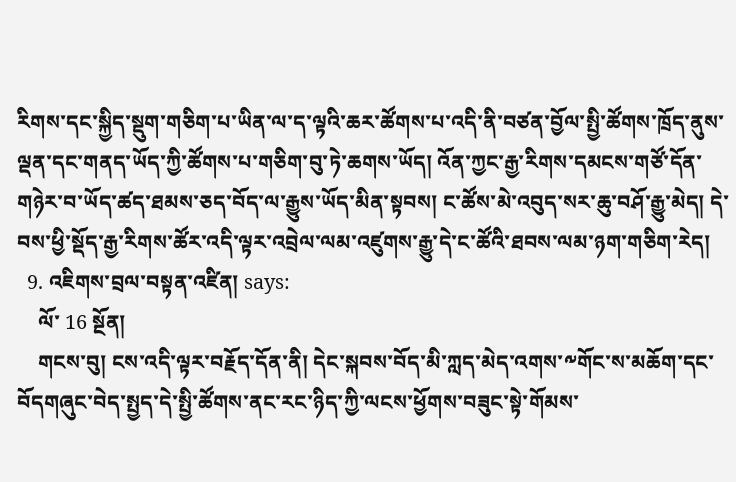རིགས་དང་སྐྱིད་སྡུག་གཅིག་པ་ཡིན་ལ་ད་ལྟའི་ཆར་ཚོགས་པ་འདི་ནི་བཙན་བྱོལ་སྤྱི་ཚོགས་ཁྲོད་ནུས་ལྡན་དང་གནད་ཡོད་ཀྱི་ཚོགས་པ་གཅིག་བུ་ཏེ་ཆགས་ཡོད། འོན་ཀྱང་རྒྱ་རིགས་དམངས་གཙོ་དོན་གཉེར་བ་ཡོད་ཚད་ཐམས་ཅད་བོད་ལ་རྒྱུས་ཡོད་མིན་སྟབས། ང་ཚོས་མེ་འབུད་སར་ཆུ་བཤོ་རྒྱུ་མེད། དེ་བས་ཕྱི་སྡོད་རྒྱ་རིགས་ཚོར་འདི་ལྟར་འབྲེལ་ལམ་འཛུགས་རྒྱུ་དེ་ང་ཚོའི་ཐབས་ལམ་ཉག་གཅིག་རེད།
  9. འཇིགས་བྲལ་བསྟན་འཛིན། says:
    ལོ་ 16 སྔོན།
    གངས་བུ། ངས་འདི་ལྟར་བརྗོད་དོན་ནི། དེང་སྐབས་བོད་མི་ཀླད་མེད་འགས་༸གོང་ས་མཆོག་དང་བོདགཞུང་བེད་སྤྱད་དེ་སྤྱི་ཚོགས་ནང་རང་ཉིད་ཀྱི་ལངས་ཕྱོགས་བཟུང་སྟེ་གོམས་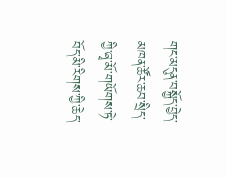གང་མདུན་བསྐྱོད་བྱེད་མཁན་ཚོར་ཆབ་སྲིད་ཀྱི་ཞྭ་མོ་གཡོགས་ཏེ་བོད་མི་རིགས་ཀྱི་ཆེད་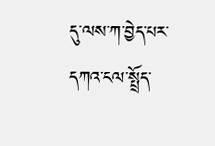དུ་ལས་ཀ་བྱེད་པར་དཀའ་ངལ་སྤྲོད་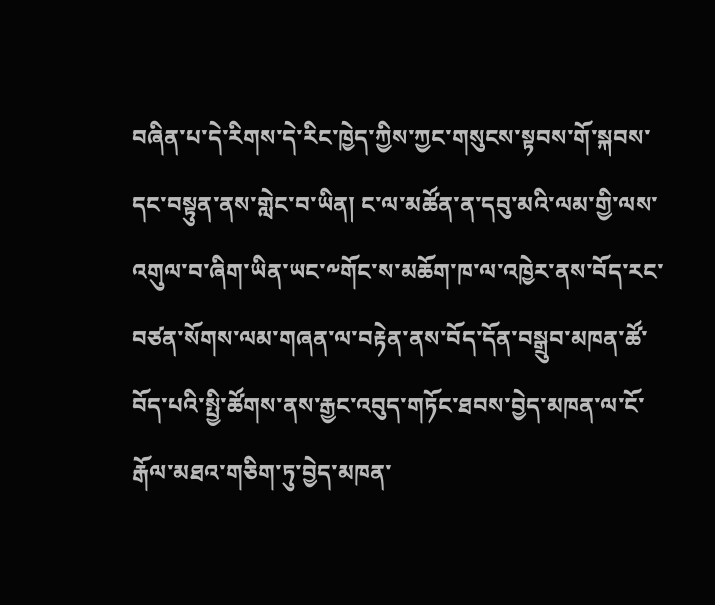བཞིན་པ་དེ་རིགས་དེ་རིང་ཁྱེད་ཀྱིས་ཀྱང་གསུངས་སྟབས་གོ་སྐབས་དང་བསྟུན་ནས་གླེང་བ་ཡིན། ང་ལ་མཚོན་ན་དབུ་མའི་ལམ་གྱི་ལས་འགུལ་བ་ཞིག་ཡིན་ཡང་༸གོང་ས་མཆོག་ཁ་ལ་འཁྱེར་ནས་བོད་རང་བཙན་སོགས་ལམ་གཞན་ལ་བརྟེན་ནས་བོད་དོན་བསྒྲུབ་མཁན་ཚོ་བོད་པའི་སྤྱི་ཚོགས་ནས་རྒྱང་འབུད་གཏོང་ཐབས་བྱེད་མཁན་ལ་ངོ་རྒོལ་མཐའ་གཅིག་ཏུ་བྱེད་མཁན་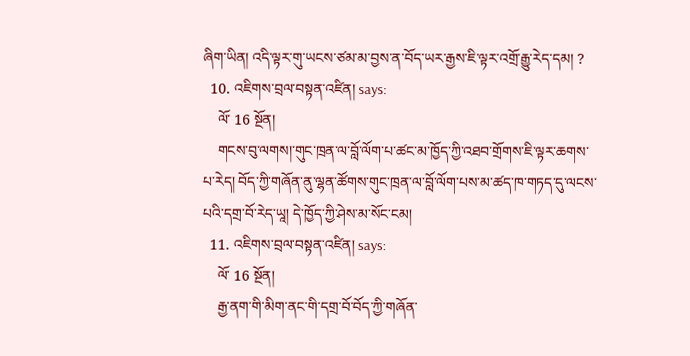ཞིག་ཡིན། འདི་ལྟར་གུ་ཡངས་ཙམ་མ་བྱས་ན་བོད་ཡར་རྒྱས་ཇི་ལྟར་འགྲོ་རྒྱུ་རེད་དམ། ?
  10. འཇིགས་བྲལ་བསྟན་འཛིན། says:
    ལོ་ 16 སྔོན།
    གངས་བུ་ལགས།་གུང་ཁྲན་ལ་བློ་ལོག་པ་ཚང་མ་ཁྱོད་ཀྱི་འཐབ་གྲོགས་ཇི་ལྟར་ཆགས་པ་རེད། བོད་ཀྱི་གཞོན་ནུ་ལྷན་ཚོགས་གུང་ཁྲན་ལ་བློ་ལོག་པས་མ་ཚད་ཁ་གཏད་དུ་ལངས་པའི་དགྲ་བོ་རེད་ཡཱ། དེ་ཁྱོད་ཀྱི་ཤེས་མ་སོང་ངམ།
  11. འཇིགས་བྲལ་བསྟན་འཛིན། says:
    ལོ་ 16 སྔོན།
    རྒྱ་ནག་གི་མིག་ནང་གི་དགྲ་བོ་བོད་ཀྱི་གཞོན་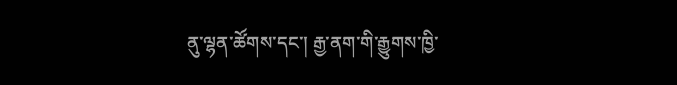ནུ་ལྷན་ཚོགས་དང་། རྒྱ་ནག་གི་རྒྱུགས་ཁྱི་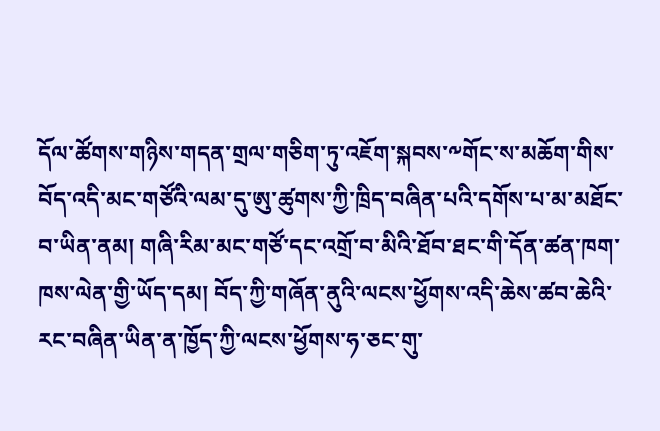དོལ་ཚོགས་གཉིས་གདན་གྲལ་གཅིག་ཏུ་འཇོག་སྐབས་༸གོང་ས་མཆོག་གིས་བོད་འདི་མང་གཙོའི་ལམ་དུ་ཨུ་ཚུགས་ཀྱི་ཁྲིད་བཞིན་པའི་དགོས་པ་མ་མཐོང་བ་ཡིན་ནམ། གཞི་རིམ་མང་གཙོ་དང་འགྲོ་བ་མིའི་ཐོབ་ཐང་གི་དོན་ཚན་ཁག་ཁས་ལེན་གྱི་ཡོད་དམ། བོད་ཀྱི་གཞོན་ནུའི་ལངས་ཕྱོགས་འདི་ཆེས་ཚབ་ཆེའི་རང་བཞིན་ཡིན་ན་ཁྱོད་ཀྱི་ལངས་ཕྱོགས་ཧ་ཅང་གུ་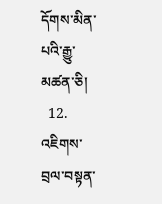དོགས་མིན་པའི་རྒྱུ་མཚན་ཅི།
  12. འཇིགས་བྲལ་བསྟན་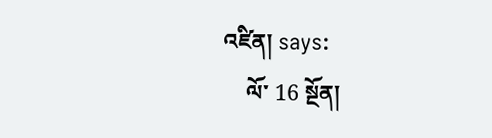འཛིན། says:
    ལོ་ 16 སྔོན།